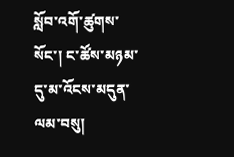སློབ་འགོ་ཚུགས་སོང་། ང་ཚོས་མཉམ་དུ་མ་འོངས་མདུན་ལམ་བསུ།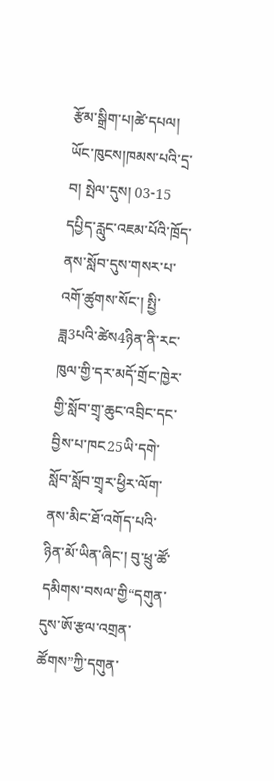རྩོམ་སྒྲིག་པ།ཚེ་དཔལ། ཡོང་ཁུངས།ཁམས་པའི་དྲ་བ། སྤེལ་དུས། 03-15
དཔྱིད་རླུང་འཇམ་པོའི་ཁྲོད་ནས་སློབ་དུས་གསར་པ་འགོ་ཚུགས་སོང་། སྤྱི་ཟླ3པའི་ཚེས4ཉིན་ནི་རང་ཁུལ་གྱི་དར་མདོ་གྲོང་ཁྱེར་གྱི་སློབ་གྲྭ་ཆུང་འབྲིང་དང་བྱིས་པ་ཁང25ཡི་དགེ་སློབ་སློབ་གྲྭར་ཕྱིར་ལོག་ནས་མིང་ཐོ་འགོད་པའི་ཉིན་མོ་ཡིན་ཞིང་། བུ་ཕྲུ་ཚོ་དམིགས་བསལ་གྱི“དགུན་དུས་ཨོ་རྩལ་འགྲན་ཚོགས”ཀྱི་དགུན་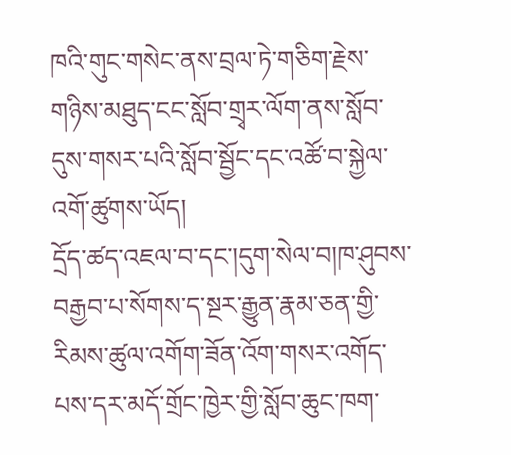ཁའི་གུང་གསེང་ནས་བྲལ་ཏེ་གཅིག་རྗེས་གཉིས་མཐུད་ངང་སློབ་གྲྭར་ལོག་ནས་སློབ་དུས་གསར་པའི་སློབ་སྦྱོང་དང་འཚོ་བ་སྐྱེལ་འགོ་ཚུགས་ཡོད།
དྲོད་ཚད་འཇལ་བ་དང་།དུག་སེལ་བ།ཁ་ཤུབས་བརྒྱབ་པ་སོགས་ད་སྔར་རྒྱུན་རྣམ་ཅན་གྱི་རིམས་ཚུལ་འགོག་ཟོན་འོག་གསར་འགོད་པས་དར་མདོ་གྲོང་ཁྱེར་གྱི་སློབ་ཆུང་ཁག་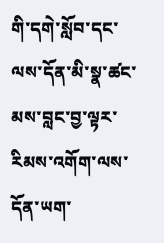གི་དགེ་སློབ་དང་ལས་དོན་མི་སྣ་ཚང་མས་བླང་བྱ་ལྟར་རིམས་འགོག་ལས་དོན་ཡག་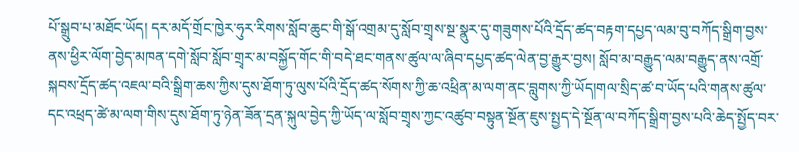པོ་སྒྲུབ་པ་མཐོང་ཡོད། དར་མདོ་གྲོང་ཁྱེར་ཧུར་རིགས་སློབ་ཆུང་གི་སྒོ་འགྲམ་དུ་སློབ་གྲྭས་སྔ་སྣུར་དུ་གཟུགས་པོའི་དྲོད་ཚད་བརྟག་དཔྱད་ལམ་བུ་བཀོད་སྒྲིག་བྱས་ནས་ཕྱིར་ལོག་བྱེད་མཁན་དགེ་སློབ་སློབ་གྲྭར་མ་བསྐྱོད་གོང་གི་བདེ་ཐང་གནས་ཚུལ་ལ་ཞིབ་དཔྱད་ཚད་ལེན་བྱ་རྒྱུར་བྱས། སློབ་མ་བརྒྱུད་ལམ་བརྒྱུད་ནས་འགྲོ་སྐབས་དྲོད་ཚད་འཇལ་བའི་སྒྲིག་ཆས་ཀྱིས་དུས་ཐོག་ཏུ་ལུས་པོའི་དྲོད་ཚད་སོགས་ཀྱི་ཆ་འཕྲིན་མ་ལག་ནང་བླུགས་ཀྱི་ཡོད།གལ་སྲིད་ཚ་བ་ཡོད་པའི་གནས་ཚུལ་དང་འཕྲད་ཚེ་མ་ལག་གིས་དུས་ཐོག་ཏུ་ཉེན་ཟོན་དྲན་སྐུལ་བྱེད་ཀྱི་ཡོད་ལ་སློབ་གྲྭས་ཀྱང་འཚུབ་བསྟུན་སྔོན་ཇུས་སྤྱད་དེ་སྔོན་ལ་བཀོད་སྒྲིག་བྱས་པའི་ཆེད་སྤྱོད་བར་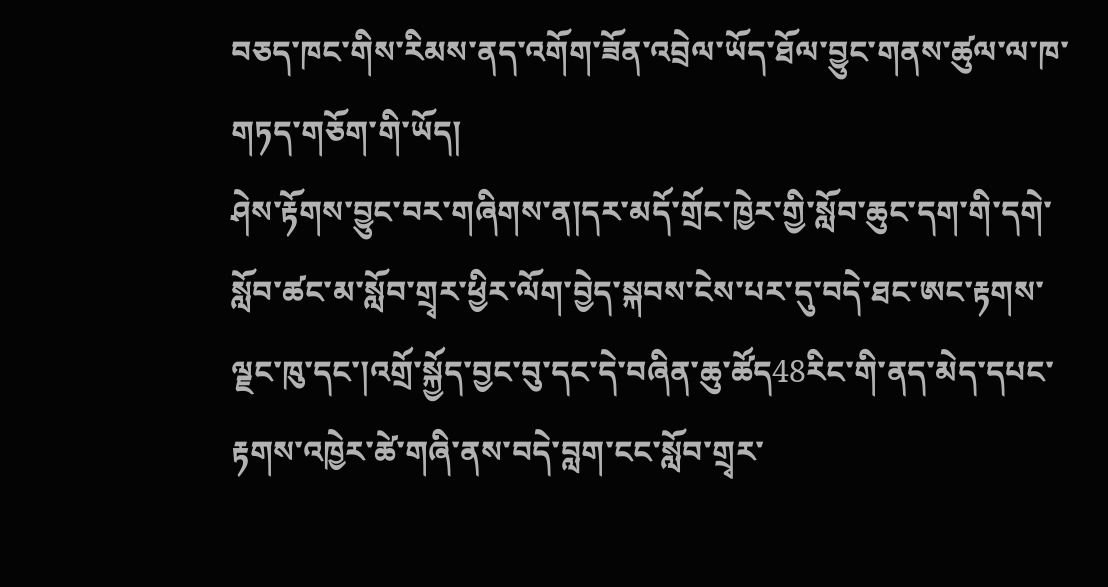བཅད་ཁང་གིས་རིམས་ནད་འགོག་ཟོན་འབྲེལ་ཡོད་ཐོལ་བྱུང་གནས་ཚུལ་ལ་ཁ་གཏད་གཅོག་གི་ཡོད།
ཤེས་རྟོགས་བྱུང་བར་གཞིགས་ན།དར་མདོ་གྲོང་ཁྱེར་གྱི་སློབ་ཆུང་དག་གི་དགེ་སློབ་ཚང་མ་སློབ་གྲྭར་ཕྱིར་ལོག་བྱེད་སྐབས་ངེས་པར་དུ་བདེ་ཐང་ཨང་རྟགས་ལྗང་ཁུ་དང་།འགྲོ་སྐྱོད་བྱང་བུ་དང་དེ་བཞིན་ཆུ་ཚོད48རིང་གི་ནད་མེད་དཔང་རྟགས་འཁྱེར་ཚེ་གཞི་ནས་བདེ་བླག་ངང་སློབ་གྲྭར་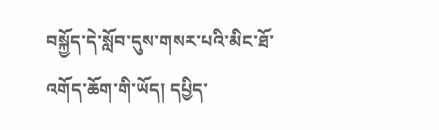བསྐྱོད་དེ་སློབ་དུས་གསར་པའི་མིང་ཐོ་འགོད་ཆོག་གི་ཡོད། དཔྱིད་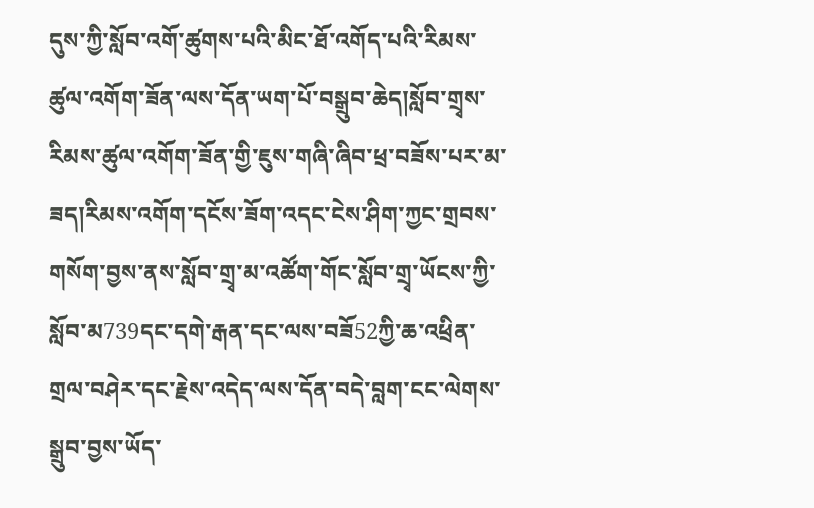དུས་ཀྱི་སློབ་འགོ་ཚུགས་པའི་མིང་ཐོ་འགོད་པའི་རིམས་ཚུལ་འགོག་ཟོན་ལས་དོན་ཡག་པོ་བསྒྲུབ་ཆེད།སློབ་གྲྭས་རིམས་ཚུལ་འགོག་ཟོན་གྱི་ཇུས་གཞི་ཞིབ་ཕྲ་བཟོས་པར་མ་ཟད།རིམས་འགོག་དངོས་ཟོག་འདང་ངེས་ཤིག་ཀྱང་གྲབས་གསོག་བྱས་ནས་སློབ་གྲྭ་མ་འཚོག་གོང་སློབ་གྲྭ་ཡོངས་ཀྱི་སློབ་མ739དང་དགེ་རྒན་དང་ལས་བཟོ52ཀྱི་ཆ་འཕྲིན་གྲལ་བཤེར་དང་རྗེས་འདེད་ལས་དོན་བདེ་བླག་ངང་ལེགས་སྒྲུབ་བྱས་ཡོད་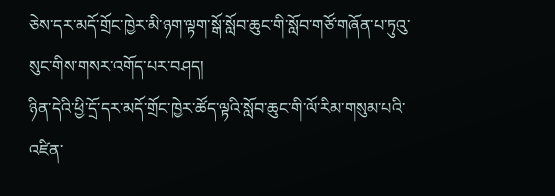ཅེས་དར་མདོ་གྲོང་ཁྱེར་མི་ཉག་ལྟག་སྒོ་སློབ་ཆུང་གི་སློབ་གཙོ་གཞོན་པ་ཏུའུ་སུང་གིས་གསར་འགོད་པར་བཤད།
ཉིན་དེའི་ཕྱི་དྲོ་དར་མདོ་གྲོང་ཁྱེར་ཚོད་ལྟའི་སློབ་ཆུང་གི་ལོ་རིམ་གསུམ་པའི་འཛིན་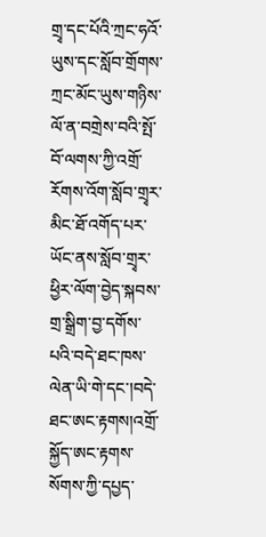གྲྭ་དང་པོའི་ཀྲང་ཧའོ་ཡུས་དང་སློབ་གྲོགས་ཀྲང་མོང་ཡུས་གཉིས་ལོ་ན་བགྲེས་བའི་སྤོ་བོ་ལགས་ཀྱི་འགྲོ་རོགས་འོག་སློབ་གྲྭར་མིང་ཐོ་འགོད་པར་ཡོང་ནས་སློབ་གྲྭར་ཕྱིར་ལོག་བྱེད་སྐབས་གྲ་སྒྲིག་བྱ་དགོས་པའི་བདེ་ཐང་ཁས་ལེན་ཡི་གེ་དང་།བདེ་ཐང་ཨང་རྟགས།འགྲོ་སྐྱོད་ཨང་རྟགས་སོགས་ཀྱི་དཔྱད་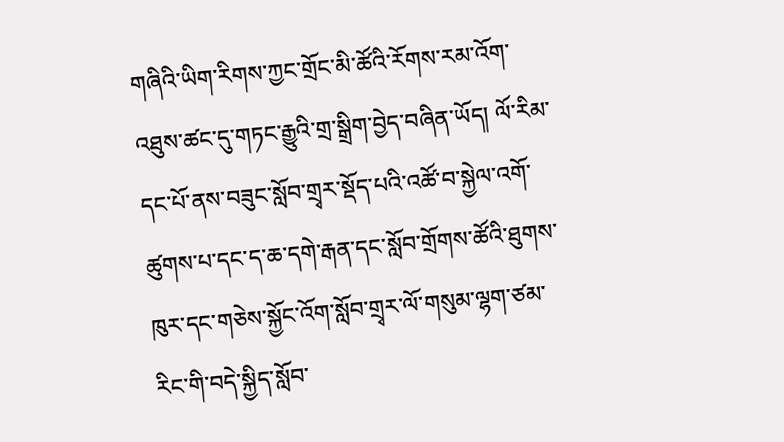གཞིའི་ཡིག་རིགས་ཀྱང་གྲོང་མི་ཚོའི་རོགས་རམ་འོག་འཐུས་ཚང་དུ་གཏང་རྒྱུའི་གྲ་སྒྲིག་བྱེད་བཞིན་ཡོད། ལོ་རིམ་དང་པོ་ནས་བཟུང་སློབ་གྲྭར་སྡོད་པའི་འཚོ་བ་སྐྱེལ་འགོ་ཚུགས་པ་དང་ད་ཆ་དགེ་རྒན་དང་སློབ་གྲོགས་ཚོའི་ཐུགས་ཁུར་དང་གཅེས་སྐྱོང་འོག་སློབ་གྲྭར་ལོ་གསུམ་ལྷག་ཙམ་རིང་གི་བདེ་སྐྱིད་སློབ་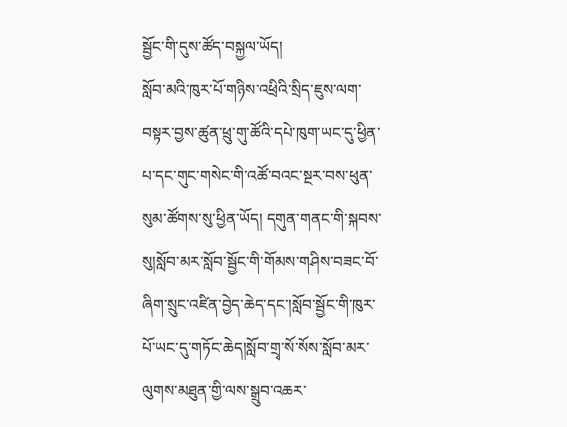སྦྱོང་གི་དུས་ཚོད་བསྐྱལ་ཡོད།
སློབ་མའི་ཁུར་པོ་གཉིས་འཕྲིའི་སྲིད་ཇུས་ལག་བསྟར་བྱས་ཚུན་ཕྲུ་གུ་ཚོའི་དཔེ་ཁུག་ཡང་དུ་ཕྱིན་པ་དང་གུང་གསེང་གི་འཚོ་བའང་སྔར་བས་ཕུན་སུམ་ཚོགས་སུ་ཕྱིན་ཡོད། དགུན་གནང་གི་སྐབས་སུ།སློབ་མར་སློབ་སྦྱོང་གི་གོམས་གཤིས་བཟང་བོ་ཞིག་སྲུང་འཛིན་བྱེད་ཆེད་དང་།སློབ་སྦྱོང་གི་ཁུར་པོ་ཡང་དུ་གཏོང་ཆེད།སློབ་གྲྭ་སོ་སོས་སློབ་མར་ལུགས་མཐུན་གྱི་ལས་སྒྲུབ་འཆར་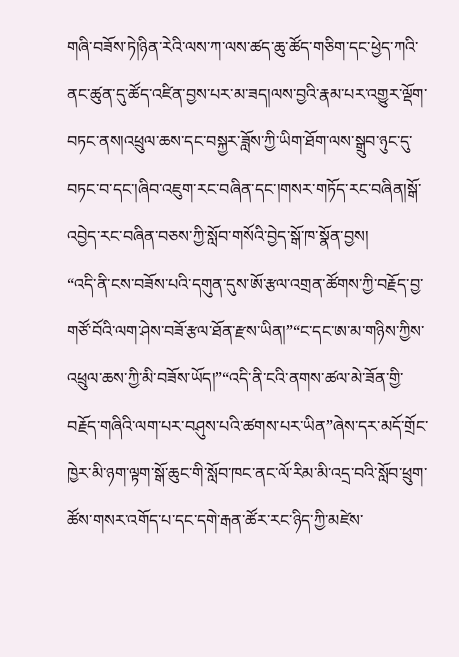གཞི་བཟོས་ཏེ།ཉིན་རེའི་ལས་ཀ་ལས་ཚད་ཆུ་ཚོད་གཅིག་དང་ཕྱེད་ཀའི་ནང་ཚུན་དུ་ཚོད་འཛིན་བྱས་པར་མ་ཟད།ལས་བྱའི་རྣམ་པར་འགྱུར་ལྡོག་བཏང་ནས།འཕྲུལ་ཆས་དང་བསྐྱར་ཟློས་ཀྱི་ཡིག་ཐོག་ལས་སྒྲུབ་ཉུང་དུ་བཏང་བ་དང་།ཞིབ་འཇུག་རང་བཞིན་དང་།གསར་གཏོད་རང་བཞིན།སྒོ་འབྱེད་རང་བཞིན་བཅས་ཀྱི་སློབ་གསོའི་བྱེད་སྒོ་ཁ་སྣོན་བྱས།
“འདི་ནི་ངས་བཟོས་པའི་དགུན་དུས་ཨོ་རྩལ་འགྲན་ཚོགས་ཀྱི་བརྗོད་བྱ་གཙོ་བོའི་ལག་ཤེས་བཟོ་རྩལ་ཐོན་རྫས་ཡིན།”“ང་དང་ཨ་མ་གཉིས་ཀྱིས་འཕྲུལ་ཆས་ཀྱི་མི་བཟོས་ཡོད།”“འདི་ནི་ངའི་ནགས་ཚལ་མེ་ཟོན་གྱི་བརྗོད་གཞིའི་ལག་པར་བཤུས་པའི་ཚགས་པར་ཡིན”ཞེས་དར་མདོ་གྲོང་ཁྱེར་མི་ཉག་ལྟག་སྒོ་ཆུང་གི་སློབ་ཁང་ནང་ལོ་རིམ་མི་འདྲ་བའི་སློབ་ཕྲུག་ཚོས་གསར་འགོད་པ་དང་དགེ་རྒན་ཚོར་རང་ཉིད་ཀྱི་མཛེས་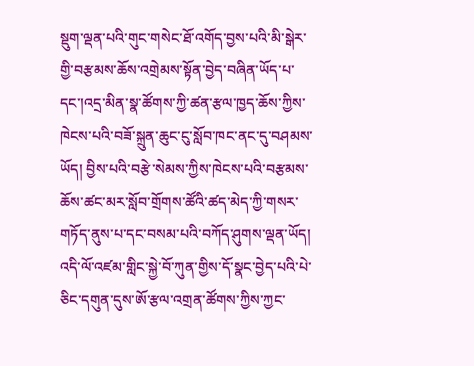སྡུག་ལྡན་པའི་གུང་གསེང་ཐོ་འགོད་བྱས་པའི་མི་སྒེར་གྱི་བརྩམས་ཆོས་འགྲེམས་སྟོན་བྱེད་བཞིན་ཡོད་པ་དང་།འདྲ་མིན་སྣ་ཚོགས་ཀྱི་ཚན་རྩལ་ཁྱད་ཆོས་ཀྱིས་ཁེངས་པའི་བཟོ་སྐྲུན་ཆུང་ངུ་སློབ་ཁང་ནང་དུ་བཤམས་ཡོད། བྱིས་པའི་བརྩེ་སེམས་ཀྱིས་ཁེངས་པའི་བརྩམས་ཆོས་ཚང་མར་སློབ་གྲོགས་ཚོའི་ཚད་མེད་ཀྱི་གསར་གཏོད་ནུས་པ་དང་བསམ་པའི་བཀོད་ཤུགས་ལྡན་ཡོད།
འདི་ལོ་འཛམ་གླིང་སྐྱེ་བོ་ཀུན་གྱིས་དོ་སྣང་བྱེད་པའི་པེ་ཅིང་དགུན་དུས་ཨོ་རྩལ་འགྲན་ཚོགས་ཀྱིས་ཀྱང་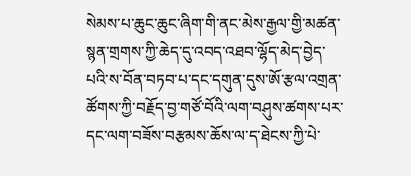སེམས་པ་ཆུང་ཆུང་ཞིག་གི་ནང་མེས་རྒྱལ་གྱི་མཚན་སྙན་གྲགས་ཀྱི་ཆེད་དུ་འབད་འཐབ་ལྷོད་མེད་བྱེད་པའི་ས་བོན་བཏབ་པ་དང་དགུན་དུས་ཨོ་རྩལ་འགྲན་ཚོགས་ཀྱི་བརྗོད་བྱ་གཙོ་བོའི་ལག་བཤུས་ཚགས་པར་དང་ལག་བཟོས་བརྩམས་ཆོས་ལ་ད་ཐེངས་ཀྱི་པེ་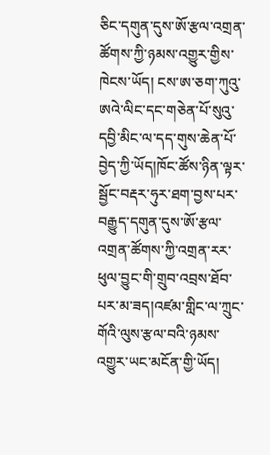ཅིང་དགུན་དུས་ཨོ་རྩལ་འགྲན་ཚོགས་ཀྱི་ཉམས་འགྱུར་གྱིས་ཁེངས་ཡོད། ངས་ཨ་ཅག་ཀུའུ་ཨའེ་ལིང་དང་གཅེན་པོ་སུའུ་དབྱི་མིང་ལ་དད་གུས་ཆེན་པོ་བྱེད་ཀྱི་ཡོད།ཁོང་ཚོས་ཉིན་ལྟར་སྦྱོང་བརྡར་ཧུར་ཐག་བྱས་པར་བརྒྱུད་དགུན་དུས་ཨོ་རྩལ་འགྲན་ཚོགས་ཀྱི་འགྲན་རར་ཕུལ་བྱུང་གི་གྲུབ་འབྲས་ཐོབ་པར་མ་ཟད།འཛམ་གླིང་ལ་ཀྲུང་གོའི་ལུས་རྩལ་བའི་ཉམས་འགྱུར་ཡང་མངོན་གྱི་ཡོད།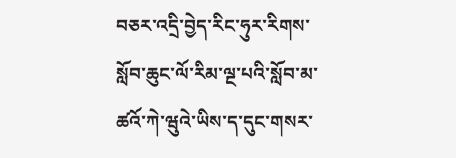བཅར་འདྲི་བྱེད་རིང་ཧུར་རིགས་སློབ་ཆུང་ལོ་རིམ་ལྔ་པའི་སློབ་མ་ཚའོ་ཀེ་ཝུའེ་ཡིས་ད་དུང་གསར་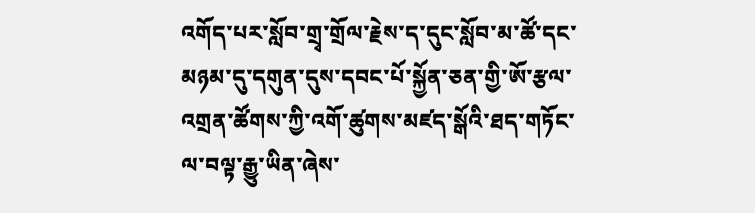འགོད་པར་སློབ་གྲྭ་གྲོལ་རྗེས་ད་དུང་སློབ་མ་ཚོ་དང་མཉམ་དུ་དགུན་དུས་དབང་པོ་སྐྱོན་ཅན་གྱི་ཨོ་རྩལ་འགྲན་ཚོགས་ཀྱི་འགོ་ཚུགས་མཛད་སྒོའི་ཐད་གཏོང་ལ་བལྟ་རྒྱུ་ཡིན་ཞེས་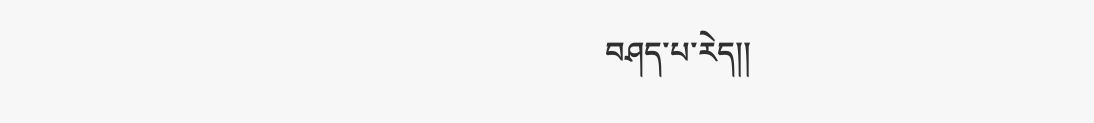བཤད་པ་རེད།།